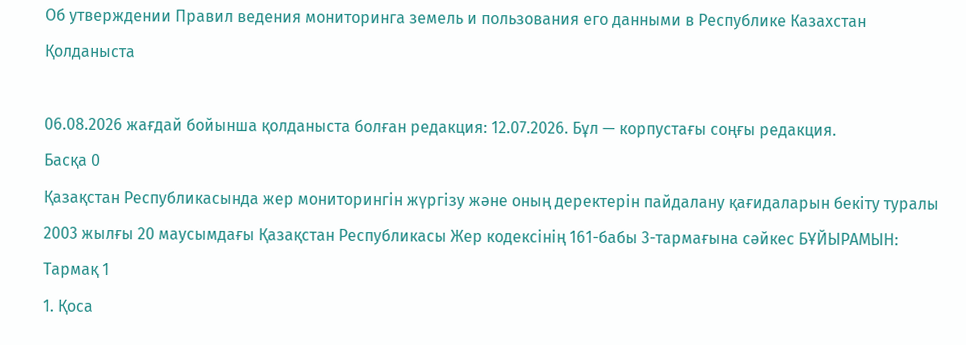Об утверждении Правил ведения мониторинга земель и пользования его данными в Республике Казахстан Қолданыста

06.08.2026 жағдай бойынша қолданыста болған редакция: 12.07.2026. Бұл — корпустағы соңғы редакция.
Басқа 0
Қазақстан Республикасында жер мониторингін жүргізу және оның деректерін пайдалану қағидаларын бекіту туралы 2003 жылғы 20 маусымдағы Қазақстан Республикасы Жер кодексінің 161-бабы 3-тармағына сәйкес БҰЙЫРАМЫН:
Тармақ 1
1. Қоса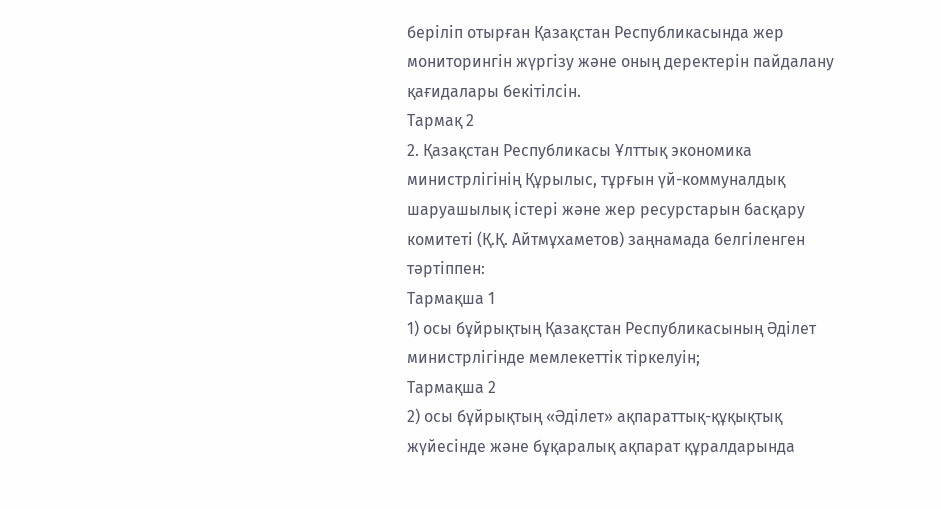беріліп отырған Қазақстан Республикасында жер мониторингін жүргізу және оның деректерін пайдалану қағидалары бекітілсін.
Тармақ 2
2. Қазақстан Республикасы Ұлттық экономика министрлігінің Құрылыс, тұрғын үй-коммуналдық шаруашылық істері және жер ресурстарын басқару комитеті (Қ.Қ. Айтмұхаметов) заңнамада белгіленген тәртіппен:
Тармақша 1
1) осы бұйрықтың Қазақстан Республикасының Әділет министрлігінде мемлекеттік тіркелуін;
Тармақша 2
2) осы бұйрықтың «Әділет» ақпараттық-құқықтық жүйесінде және бұқаралық ақпарат құралдарында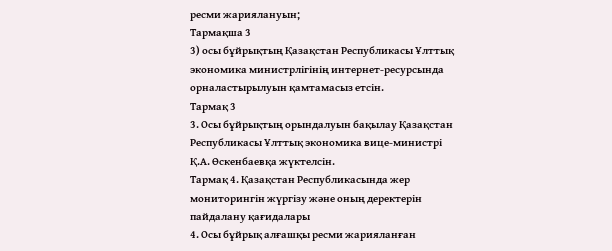ресми жариялануын;
Тармақша 3
3) осы бұйрықтың Қазақстан Республикасы Ұлттық экономика министрлігінің интернет-ресурсында орналастырылуын қамтамасыз етсін.
Тармақ 3
3. Осы бұйрықтың орындалуын бақылау Қазақстан Республикасы Ұлттық экономика вице-министрі Қ.А. Өскенбаевқа жүктелсін.
Тармақ 4. Қазақстан Республикасында жер мониторингін жүргізу және оның деректерін пайдалану қағидалары
4. Осы бұйрық алғашқы ресми жарияланған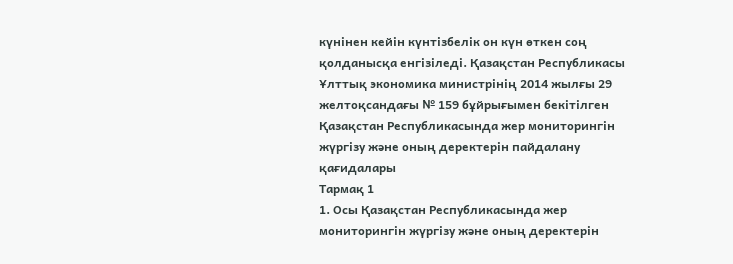күнінен кейін күнтізбелік он күн өткен соң қолданысқа енгізіледі. Қазақстан Республикасы Ұлттық экономика министрінің 2014 жылғы 29 желтоқсандағы № 159 бұйрығымен бекітілген Қазақстан Республикасында жер мониторингін жүргізу және оның деректерін пайдалану қағидалары
Тармақ 1
1. Осы Қазақстан Республикасында жер мониторингін жүргізу және оның деректерін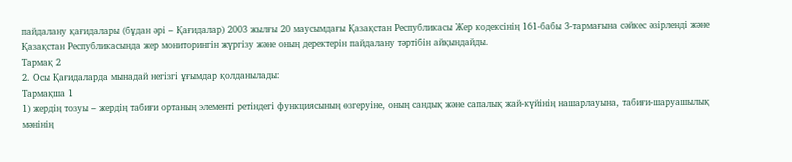пайдалану қағидалары (бұдан әрі – Қағидалар) 2003 жылғы 20 маусымдағы Қазақстан Республикасы Жер кодексінің 161-бабы 3-тармағына сәйкес әзірленді және Қазақстан Республикасында жер мониторингін жүргізу және оның деректерін пайдалану тәртібін айқындайды.
Тармақ 2
2. Осы Қағидаларда мынадай негізгі ұғымдар қолданылады:
Тармақша 1
1) жердің тозуы – жердің табиғи ортаның элементі ретіндегі функциясының өзгеруіне, оның сандық және сапалық жай-күйінің нашарлауына, табиғи-шаруашылық мәнінің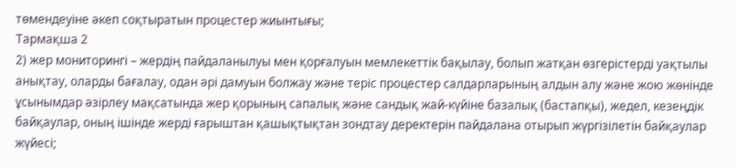төмендеуіне әкеп соқтыратын процестер жиынтығы;
Тармақша 2
2) жер мониторингі – жердің пайдаланылуы мен қорғалуын мемлекеттік бақылау, болып жатқан өзгерістерді уақтылы анықтау, оларды бағалау, одан әрі дамуын болжау және теріс процестер салдарларының алдын алу және жою жөнінде ұсынымдар әзірлеу мақсатында жер қорының сапалық және сандық жай-күйіне базалық (бастапқы), жедел, кезеңдік байқаулар, оның ішінде жерді ғарыштан қашықтықтан зондтау деректерін пайдалана отырып жүргізілетін байқаулар жүйесі;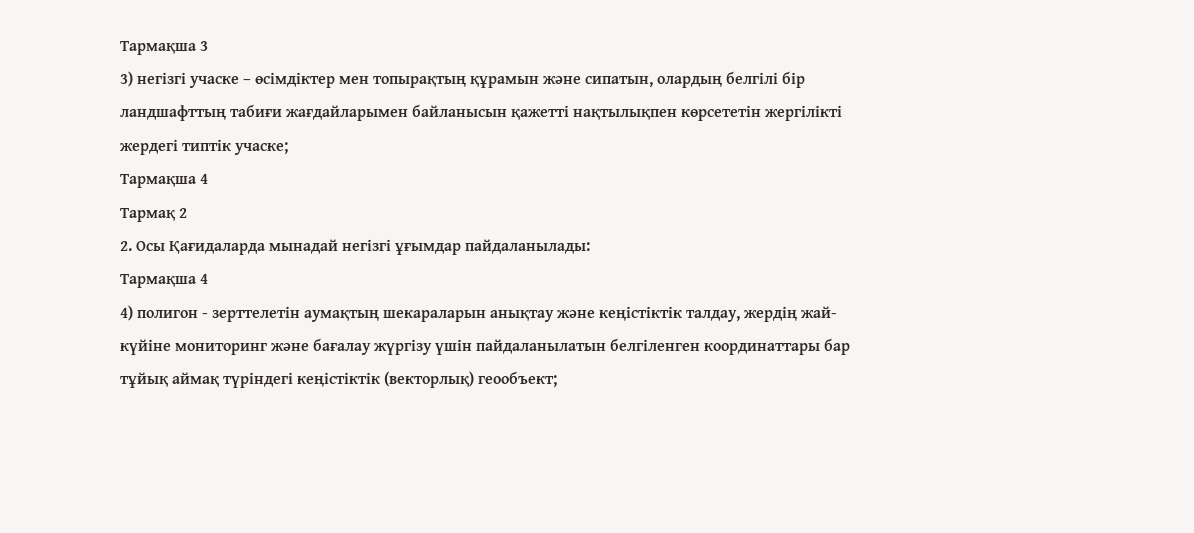Тармақша 3
3) негізгі учаске – өсімдіктер мен топырақтың құрамын және сипатын, олардың белгілі бір ландшафттың табиғи жағдайларымен байланысын қажетті нақтылықпен көрсететін жергілікті жердегі типтік учаске;
Тармақша 4
Тармақ 2
2. Осы Қағидаларда мынадай негізгі ұғымдар пайдаланылады:
Тармақша 4
4) полигон - зерттелетін аумақтың шекараларын анықтау және кеңістіктік талдау, жердің жай-күйіне мониторинг және бағалау жүргізу үшін пайдаланылатын белгіленген координаттары бар тұйық аймақ түріндегі кеңістіктік (векторлық) геообъект;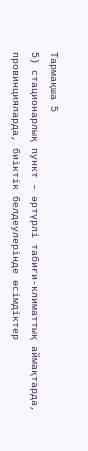Тармақша 5
5) стационарлық пункт – әртүрлі табиғи-климаттық аймақтарда, провинцияларда, биіктік белдеулерінде өсімдіктер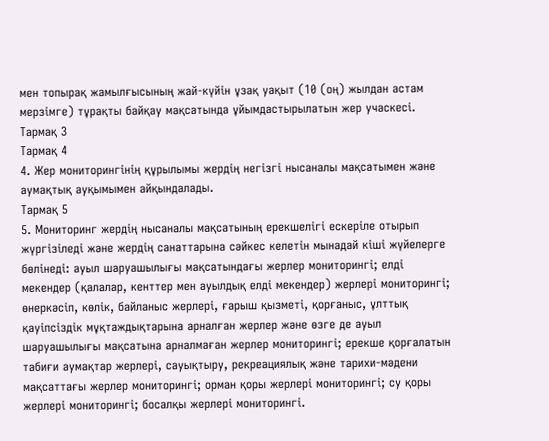мен топырақ жамылғысының жай-күйін ұзақ уақыт (10 (оң) жылдан астам мерзімге) тұрақты байқау мақсатында ұйымдастырылатын жер учаскесі.
Тармақ 3
Тармақ 4
4. Жер мониторингінің құрылымы жердің негізгі нысаналы мақсатымен және аумақтық ауқымымен айқындалады.
Тармақ 5
5. Мониторинг жердің нысаналы мақсатының ерекшелігі ескеріле отырып жүргізіледі және жердің санаттарына сәйкес келетін мынадай кіші жүйелерге бөлінеді: ауыл шаруашылығы мақсатындағы жерлер мониторингі; елді мекендер (қалалар, кенттер мен ауылдық елдi мекендер) жерлері мониторингі; өнеркәсіп, көлік, байланыс жерлері, ғарыш қызметі, қорғаныс, ұлттық қауіпсіздік мұқтаждықтарына арналған жерлер және өзге де ауыл шаруашылығы мақсатына арналмаған жерлер мониторингі; ерекше қорғалатын табиғи аумақтар жерлері, сауықтыру, рекреациялық және тарихи-мәдени мақсаттағы жерлер мониторингі; орман қоры жерлері мониторингі; су қоры жерлері мониторингі; босалқы жерлері мониторингі.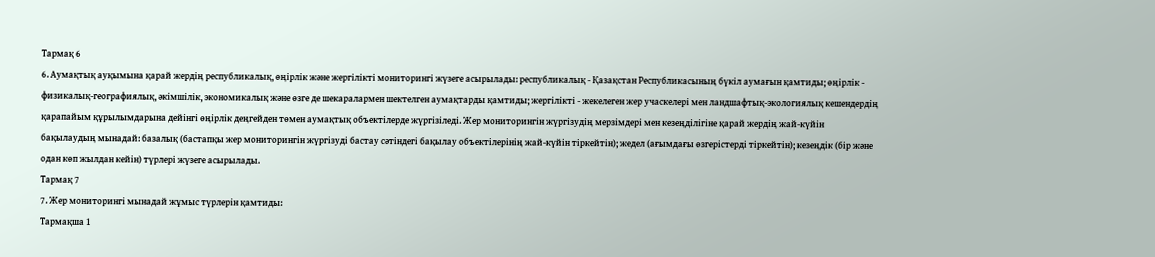Тармақ 6
6. Аумақтық ауқымына қарай жердің республикалық, өңірлік және жергілікті мониторингі жүзеге асырылады: республикалық - Қазақстан Республикасының бүкіл аумағын қамтиды; өңірлік - физикалық-географиялық, әкімшілік, экономикалық және өзге де шекаралармен шектелген аумақтарды қамтиды; жергілікті - жекелеген жер учаскелері мен ландшафтық-экологиялық кешендердің қарапайым құрылымдарына дейінгі өңірлік деңгейден төмен аумақтық объектілерде жүргізіледі. Жер мониторингін жүргізудің мерзімдері мен кезеңділігіне қарай жердің жай-күйін бақылаудың мынадай: базалық (бастапқы жер мониторингін жүргізуді бастау сәтіндегі бақылау объектілерінің жай-күйін тіркейтін); жедел (ағымдағы өзгерістерді тіркейтін); кезеңдік (бір және одан көп жылдан кейін) түрлері жүзеге асырылады.
Тармақ 7
7. Жер мониторингі мынадай жұмыс түрлерін қамтиды:
Тармақша 1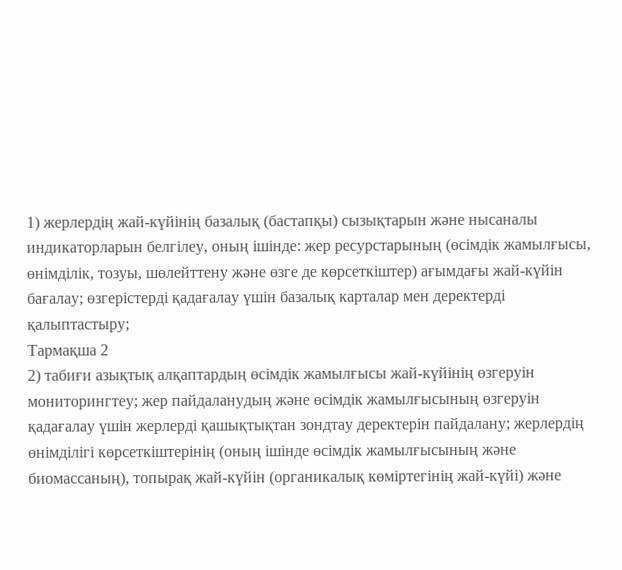1) жерлердің жай-күйінің базалық (бастапқы) сызықтарын және нысаналы индикаторларын белгілеу, оның ішінде: жер ресурстарының (өсімдік жамылғысы, өнімділік, тозуы, шөлейттену және өзге де көрсеткіштер) ағымдағы жай-күйін бағалау; өзгерістерді қадағалау үшін базалық карталар мен деректерді қалыптастыру;
Тармақша 2
2) табиғи азықтық алқаптардың өсімдік жамылғысы жай-күйінің өзгеруін мониторингтеу; жер пайдаланудың және өсімдік жамылғысының өзгеруін қадағалау үшін жерлерді қашықтықтан зондтау деректерін пайдалану; жерлердің өнімділігі көрсеткіштерінің (оның ішінде өсімдік жамылғысының және биомассаның), топырақ жай-күйін (органикалық көміртегінің жай-күйі) және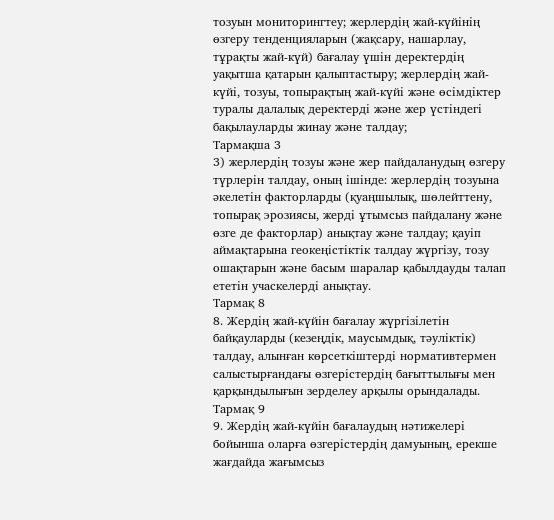тозуын мониторингтеу; жерлердің жай-күйінің өзгеру тенденцияларын (жақсару, нашарлау, тұрақты жай-күй) бағалау үшін деректердің уақытша қатарын қалыптастыру; жерлердің жай-күйі, тозуы, топырақтың жай-күйі және өсімдіктер туралы далалық деректерді және жер үстіндегі бақылауларды жинау және талдау;
Тармақша 3
3) жерлердің тозуы және жер пайдаланудың өзгеру түрлерін талдау, оның ішінде: жерлердің тозуына әкелетін факторларды (қуаңшылық, шөлейттену, топырақ эрозиясы, жерді ұтымсыз пайдалану және өзге де факторлар) анықтау және талдау; қауіп аймақтарына геокеңістіктік талдау жүргізу, тозу ошақтарын және басым шаралар қабылдауды талап ететін учаскелерді анықтау.
Тармақ 8
8. Жердің жай-күйін бағалау жүргізілетін байқауларды (кезеңдік, маусымдық, тәуліктік) талдау, алынған көрсеткіштерді нормативтермен салыстырғандағы өзгерістердің бағыттылығы мен қарқындылығын зерделеу арқылы орындалады.
Тармақ 9
9. Жердің жай-күйін бағалаудың нәтижелері бойынша оларға өзгерістердің дамуының, ерекше жағдайда жағымсыз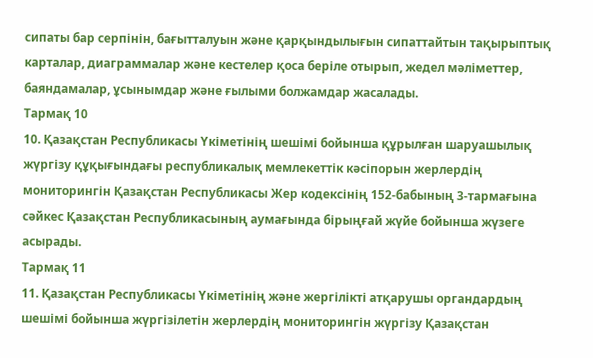сипаты бар серпінін, бағытталуын және қарқындылығын сипаттайтын тақырыптық карталар, диаграммалар және кестелер қоса беріле отырып, жедел мәліметтер, баяндамалар, ұсынымдар және ғылыми болжамдар жасалады.
Тармақ 10
10. Қазақстан Республикасы Үкіметінің шешімі бойынша құрылған шаруашылық жүргізу құқығындағы республикалық мемлекеттік кәсіпорын жерлердің мониторингін Қазақстан Республикасы Жер кодексінің 152-бабының 3-тармағына сәйкес Қазақстан Республикасының аумағында бірыңғай жүйе бойынша жүзеге асырады.
Тармақ 11
11. Қазақстан Республикасы Үкіметінің және жергілікті атқарушы органдардың шешімі бойынша жүргізілетін жерлердің мониторингін жүргізу Қазақстан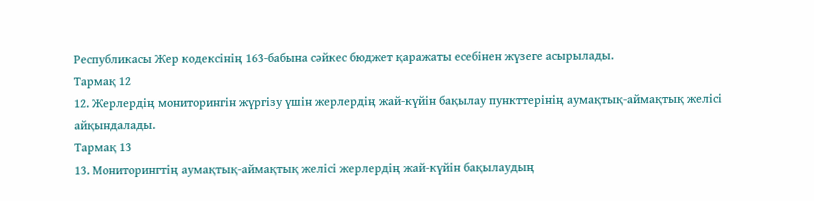Республикасы Жер кодексінің 163-бабына сәйкес бюджет қаражаты есебінен жүзеге асырылады.
Тармақ 12
12. Жерлердің мониторингін жүргізу үшін жерлердің жай-күйін бақылау пункттерінің аумақтық-аймақтық желісі айқындалады.
Тармақ 13
13. Мониторингтің аумақтық-аймақтық желісі жерлердің жай-күйін бақылаудың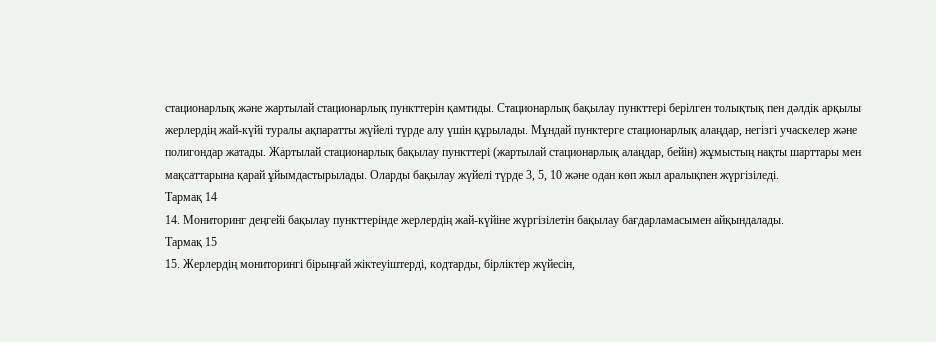стационарлық және жартылай стационарлық пункттерін қамтиды. Стационарлық бақылау пункттері берілген толықтық пен дәлдік арқылы жерлердің жай-күйі туралы ақпаратты жүйелі түрде алу үшін құрылады. Мұндай пунктерге стационарлық алаңдар, негізгі учаскелер және полигондар жатады. Жартылай стационарлық бақылау пункттері (жартылай стационарлық алаңдар, бейін) жұмыстың нақты шарттары мен мақсаттарына қарай ұйымдастырылады. Оларды бақылау жүйелі түрде 3, 5, 10 және одан көп жыл аралықпен жүргізіледі.
Тармақ 14
14. Мониторинг деңгейі бақылау пункттерінде жерлердің жай-күйіне жүргізілетін бақылау бағдарламасымен айқындалады.
Тармақ 15
15. Жерлердің мониторингі бірыңғай жіктеуіштерді, кодтарды, бірліктер жүйесін,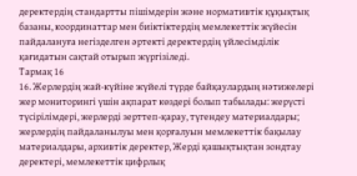деректердің стандартты пішімдерін және нормативтік құқықтық базаны, координаттар мен биіктіктердің мемлекеттік жүйесін пайдалануға негізделген әртекті деректердің үйлесімділік қағидатын сақтай отырып жүргізіледі.
Тармақ 16
16. Жерлердің жай-күйіне жүйелі түрде байқаулардың нәтижелері жер мониторингі үшін ақпарат көздері болып табылады: жерүсті түсірілімдері, жерлерді зерттеп-қарау, түгендеу материалдары; жерлердің пайдаланылуы мен қорғалуын мемлекеттік бақылау материалдары, архивтік деректер, Жерді қашықтықтан зондтау деректері, мемлекеттік цифрлық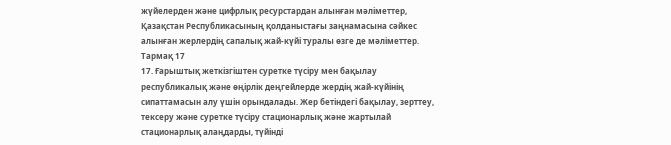жүйелерден және цифрлық ресурстардан алынған мәліметтер, Қазақстан Республикасының қолданыстағы заңнамасына сәйкес алынған жерлердің сапалық жай-күйі туралы өзге де мәліметтер.
Тармақ 17
17. Ғарыштық жеткізгіштен суретке түсіру мен бақылау республикалық және өңірлік деңгейлерде жердің жай-күйінің сипаттамасын алу үшін орындалады. Жер бетіндегі бақылау, зерттеу, тексеру және суретке түсіру стационарлық және жартылай стационарлық алаңдарды, түйінді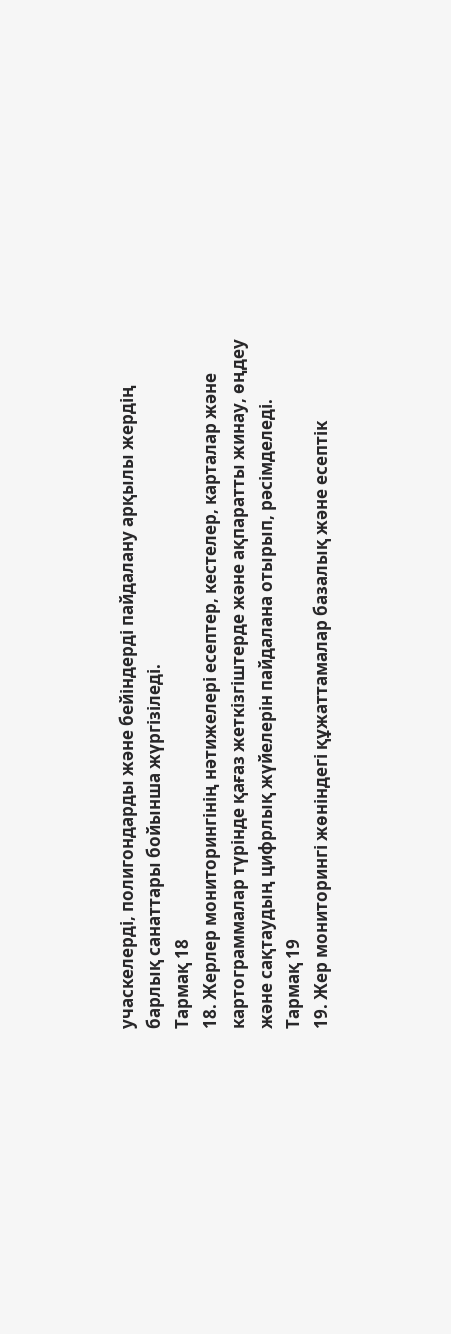учаскелерді, полигондарды және бейіндерді пайдалану арқылы жердің барлық санаттары бойынша жүргізіледі.
Тармақ 18
18. Жерлер мониторингінің нәтижелері есептер, кестелер, карталар және картограммалар түрінде қағаз жеткізгіштерде және ақпаратты жинау, өңдеу және сақтаудың цифрлық жүйелерін пайдалана отырып, рәсімделеді.
Тармақ 19
19. Жер мониторингі жөніндегі құжаттамалар базалық және есептік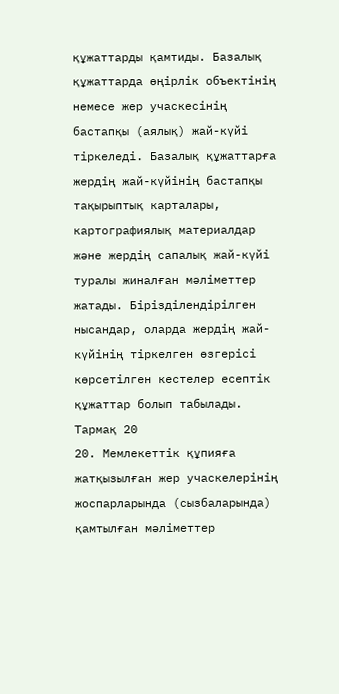құжаттарды қамтиды. Базалық құжаттарда өңірлік объектінің немесе жер учаскесінің бастапқы (аялық) жай-күйі тіркеледі. Базалық құжаттарға жердің жай-күйінің бастапқы тақырыптық карталары, картографиялық материалдар және жердің сапалық жай-күйі туралы жиналған мәліметтер жатады. Бірізділендірілген нысандар, оларда жердің жай-күйінің тіркелген өзгерісі көрсетілген кестелер есептік құжаттар болып табылады.
Тармақ 20
20. Мемлекеттік құпияға жатқызылған жер учаскелерінің жоспарларында (сызбаларында) қамтылған мәліметтер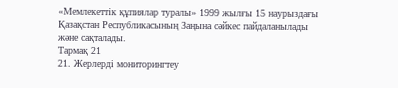«Мемлекеттік құпиялар туралы» 1999 жылғы 15 наурыздағы Қазақстан Республикасының Заңына сәйкес пайдаланылады және сақталады.
Тармақ 21
21. Жерлерді мониторингтеу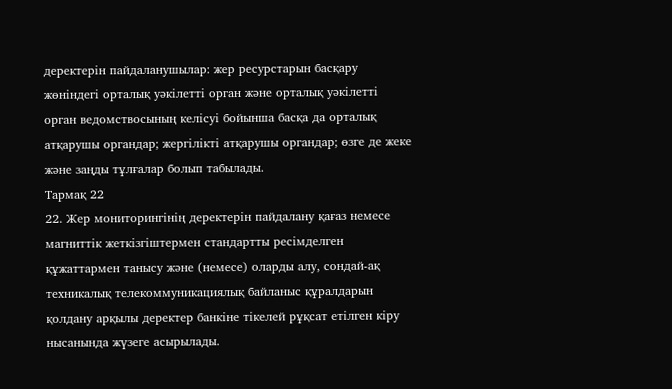деректерін пайдаланушылар: жер ресурстарын басқару жөніндегі орталық уәкілетті орган және орталық уәкілетті орган ведомствосының келісуі бойынша басқа да орталық атқарушы органдар; жергілікті атқарушы органдар; өзге де жеке және заңды тұлғалар болып табылады.
Тармақ 22
22. Жер мониторингінің деректерін пайдалану қағаз немесе магниттік жеткізгіштермен стандартты ресімделген құжаттармен танысу және (немесе) оларды алу, сондай-ақ техникалық телекоммуникациялық байланыс құралдарын қолдану арқылы деректер банкіне тікелей рұқсат етілген кіру нысанында жүзеге асырылады.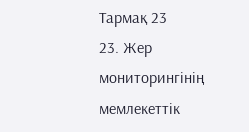Тармақ 23
23. Жер мониторингінің мемлекеттік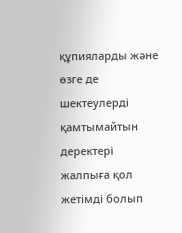құпияларды және өзге де шектеулерді қамтымайтын деректері жалпыға қол жетімді болып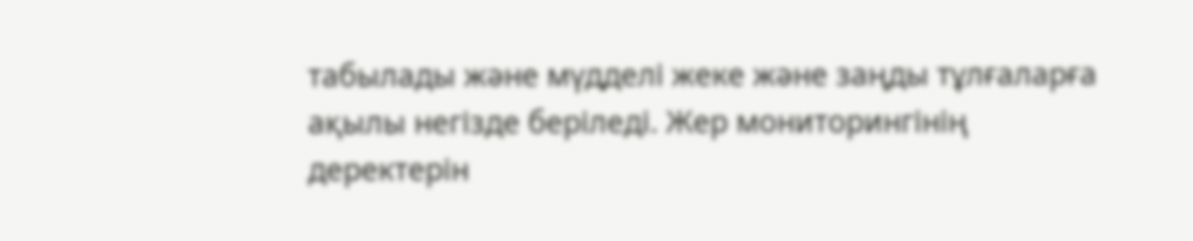табылады және мүдделі жеке және заңды тұлғаларға ақылы негізде беріледі. Жер мониторингінің деректерін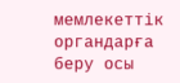мемлекеттік органдарға беру осы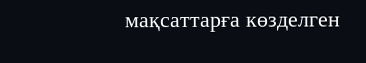мақсаттарға көзделген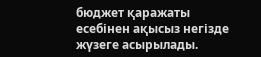бюджет қаражаты есебінен ақысыз негізде жүзеге асырылады.